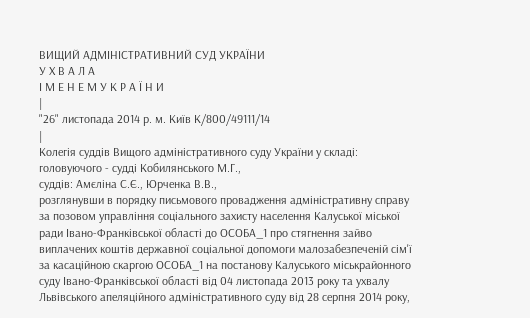ВИЩИЙ АДМІНІСТРАТИВНИЙ СУД УКРАЇНИ
У Х В А Л А
І М Е Н Е М У К Р А Ї Н И
|
"26" листопада 2014 р. м. Київ К/800/49111/14
|
Колегія суддів Вищого адміністративного суду України у складі:
головуючого - судді Кобилянського М.Г.,
суддів: Амєліна С.Є., Юрченка В.В.,
розглянувши в порядку письмового провадження адміністративну справу
за позовом управління соціального захисту населення Калуської міської ради Івано-Франківської області до ОСОБА_1 про стягнення зайво виплачених коштів державної соціальної допомоги малозабезпеченій сім'ї
за касаційною скаргою ОСОБА_1 на постанову Калуського міськрайонного суду Івано-Франківської області від 04 листопада 2013 року та ухвалу Львівського апеляційного адміністративного суду від 28 серпня 2014 року,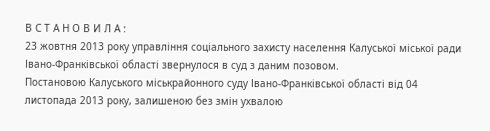В С Т А Н О В И Л А :
23 жовтня 2013 року управління соціального захисту населення Калуської міської ради Івано-Франківської області звернулося в суд з даним позовом.
Постановою Калуського міськрайонного суду Івано-Франківської області від 04 листопада 2013 року, залишеною без змін ухвалою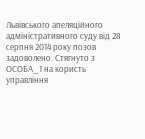Львівського апеляційного адміністративного суду від 28 серпня 2014 року позов задоволено. Стягнуто з ОСОБА_1 на користь управління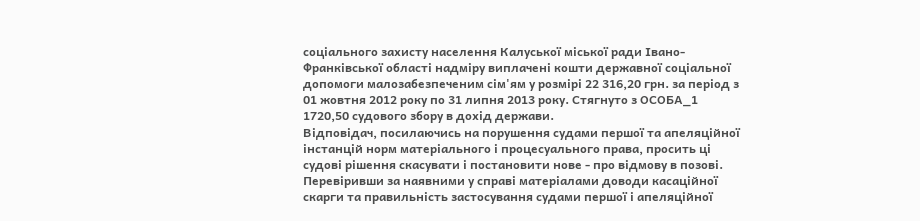соціального захисту населення Калуської міської ради Івано-Франківської області надміру виплачені кошти державної соціальної допомоги малозабезпеченим сім'ям у розмірі 22 316,20 грн. за період з 01 жовтня 2012 року по 31 липня 2013 року. Стягнуто з ОСОБА_1 1720,50 судового збору в дохід держави.
Відповідач, посилаючись на порушення судами першої та апеляційної інстанцій норм матеріального і процесуального права, просить ці судові рішення скасувати і постановити нове - про відмову в позові.
Перевіривши за наявними у справі матеріалами доводи касаційної скарги та правильність застосування судами першої і апеляційної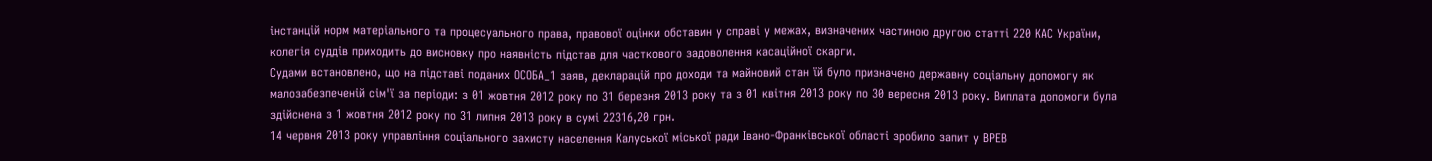інстанцій норм матеріального та процесуального права, правової оцінки обставин у справі у межах, визначених частиною другою статті 220 КАС України, колегія суддів приходить до висновку про наявність підстав для часткового задоволення касаційної скарги.
Судами встановлено, що на підставі поданих ОСОБА_1 заяв, декларацій про доходи та майновий стан їй було призначено державну соціальну допомогу як малозабезпеченій сім'ї за періоди: з 01 жовтня 2012 року по 31 березня 2013 року та з 01 квітня 2013 року по 30 вересня 2013 року. Виплата допомоги була здійснена з 1 жовтня 2012 року по 31 липня 2013 року в сумі 22316,20 грн.
14 червня 2013 року управління соціального захисту населення Калуської міської ради Івано-Франківської області зробило запит у ВРЕВ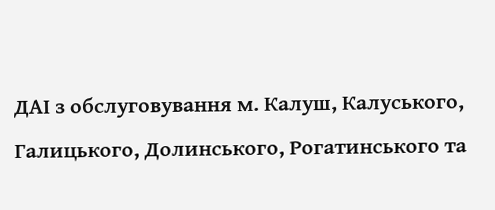ДАІ з обслуговування м. Калуш, Калуського, Галицького, Долинського, Рогатинського та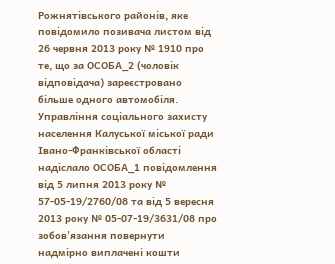Рожнятівського районів, яке повідомило позивача листом від 26 червня 2013 року № 1910 про те, що за ОСОБА_2 (чоловік відповідача) зареєстровано більше одного автомобіля.
Управління соціального захисту населення Калуської міської ради Івано-Франківської області надіслало ОСОБА_1 повідомлення від 5 липня 2013 року № 57-05-19/2760/08 та від 5 вересня 2013 року № 05-07-19/3631/08 про зобов'язання повернути надмірно виплачені кошти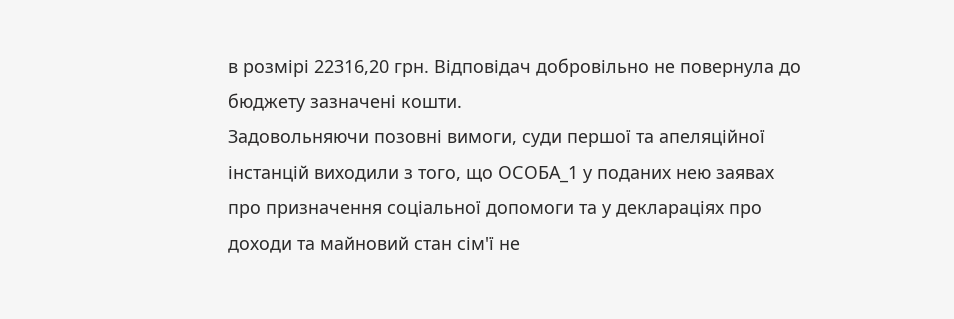в розмірі 22316,20 грн. Відповідач добровільно не повернула до бюджету зазначені кошти.
Задовольняючи позовні вимоги, суди першої та апеляційної інстанцій виходили з того, що ОСОБА_1 у поданих нею заявах про призначення соціальної допомоги та у деклараціях про доходи та майновий стан сім'ї не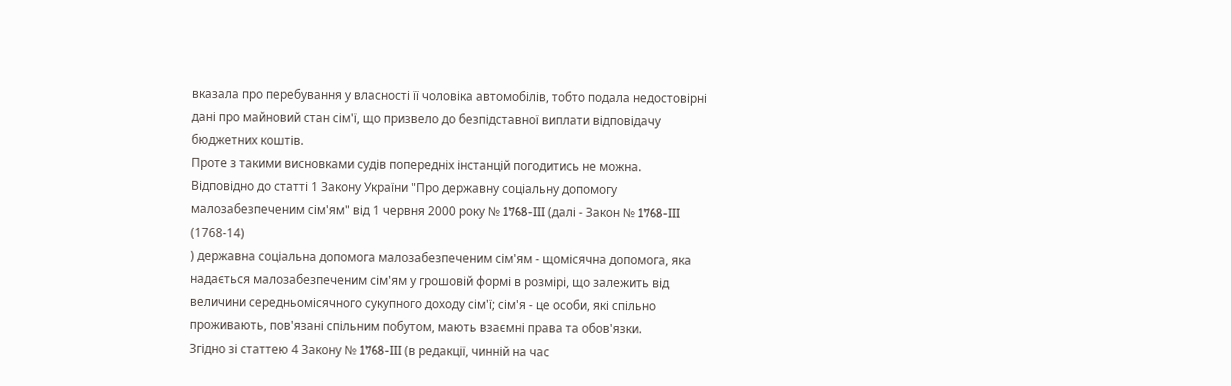вказала про перебування у власності її чоловіка автомобілів, тобто подала недостовірні дані про майновий стан сім'ї, що призвело до безпідставної виплати відповідачу бюджетних коштів.
Проте з такими висновками судів попередніх інстанцій погодитись не можна.
Відповідно до статті 1 Закону України "Про державну соціальну допомогу малозабезпеченим сім'ям" від 1 червня 2000 року № 1768-III (далі - Закон № 1768-III (1768-14)
) державна соціальна допомога малозабезпеченим сім'ям - щомісячна допомога, яка надається малозабезпеченим сім'ям у грошовій формі в розмірі, що залежить від величини середньомісячного сукупного доходу сім'ї; сім'я - це особи, які спільно проживають, пов'язані спільним побутом, мають взаємні права та обов'язки.
Згідно зі статтею 4 Закону № 1768-III (в редакції, чинній на час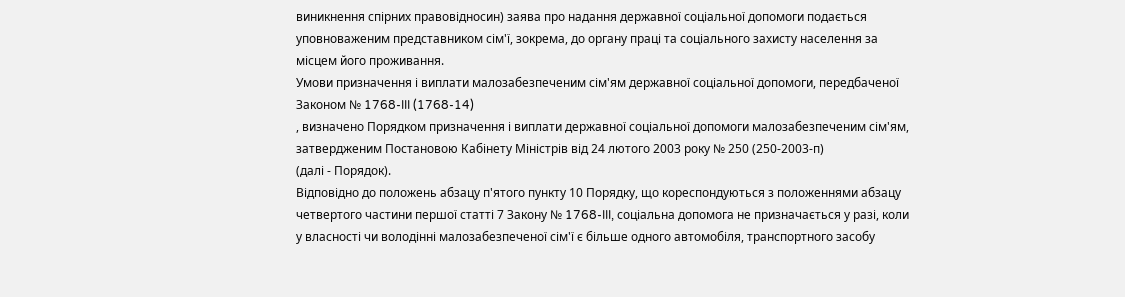виникнення спірних правовідносин) заява про надання державної соціальної допомоги подається уповноваженим представником сім'ї, зокрема, до органу праці та соціального захисту населення за місцем його проживання.
Умови призначення і виплати малозабезпеченим сім'ям державної соціальної допомоги, передбаченої Законом № 1768-III (1768-14)
, визначено Порядком призначення і виплати державної соціальної допомоги малозабезпеченим сім'ям, затвердженим Постановою Кабінету Міністрів від 24 лютого 2003 року № 250 (250-2003-п)
(далі - Порядок).
Відповідно до положень абзацу п'ятого пункту 10 Порядку, що кореспондуються з положеннями абзацу четвертого частини першої статті 7 Закону № 1768-III, соціальна допомога не призначається у разі, коли у власності чи володінні малозабезпеченої сім'ї є більше одного автомобіля, транспортного засобу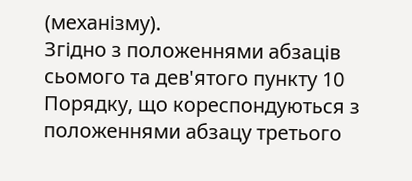(механізму).
Згідно з положеннями абзаців сьомого та дев'ятого пункту 10 Порядку, що кореспондуються з положеннями абзацу третього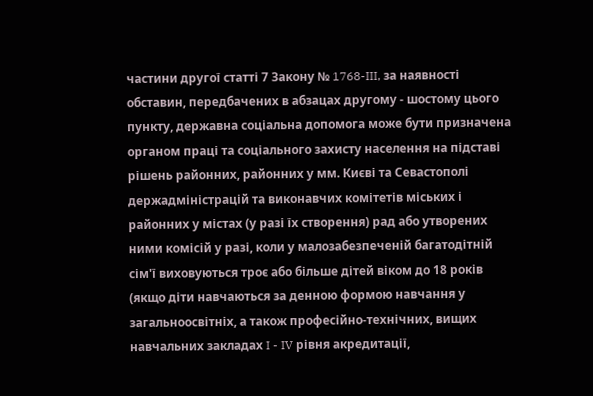частини другої статті 7 Закону № 1768-III, за наявності обставин, передбачених в абзацах другому - шостому цього пункту, державна соціальна допомога може бути призначена органом праці та соціального захисту населення на підставі рішень районних, районних у мм. Києві та Севастополі держадміністрацій та виконавчих комітетів міських і районних у містах (у разі їх створення) рад або утворених ними комісій у разі, коли у малозабезпеченій багатодітній сім'ї виховуються троє або більше дітей віком до 18 років (якщо діти навчаються за денною формою навчання у загальноосвітніх, а також професійно-технічних, вищих навчальних закладах I - IV рівня акредитації,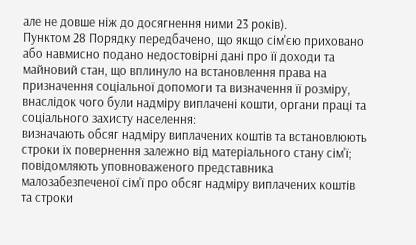але не довше ніж до досягнення ними 23 років).
Пунктом 28 Порядку передбачено, що якщо сім'єю приховано або навмисно подано недостовірні дані про її доходи та майновий стан, що вплинуло на встановлення права на призначення соціальної допомоги та визначення її розміру, внаслідок чого були надміру виплачені кошти, органи праці та соціального захисту населення:
визначають обсяг надміру виплачених коштів та встановлюють строки їх повернення залежно від матеріального стану сім'ї;
повідомляють уповноваженого представника малозабезпеченої сім'ї про обсяг надміру виплачених коштів та строки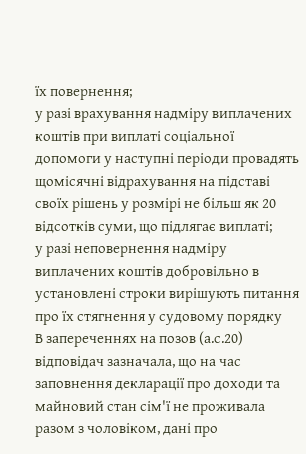їх повернення;
у разі врахування надміру виплачених коштів при виплаті соціальної допомоги у наступні періоди провадять щомісячні відрахування на підставі своїх рішень у розмірі не більш як 20 відсотків суми, що підлягає виплаті;
у разі неповернення надміру виплачених коштів добровільно в установлені строки вирішують питання про їх стягнення у судовому порядку
В запереченнях на позов (а.с.20) відповідач зазначала, що на час заповнення декларації про доходи та майновий стан сім'ї не проживала разом з чоловіком, дані про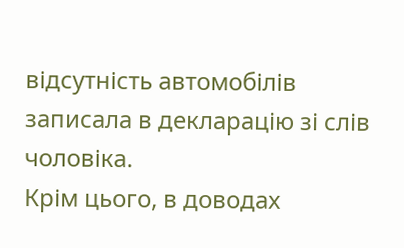відсутність автомобілів записала в декларацію зі слів чоловіка.
Крім цього, в доводах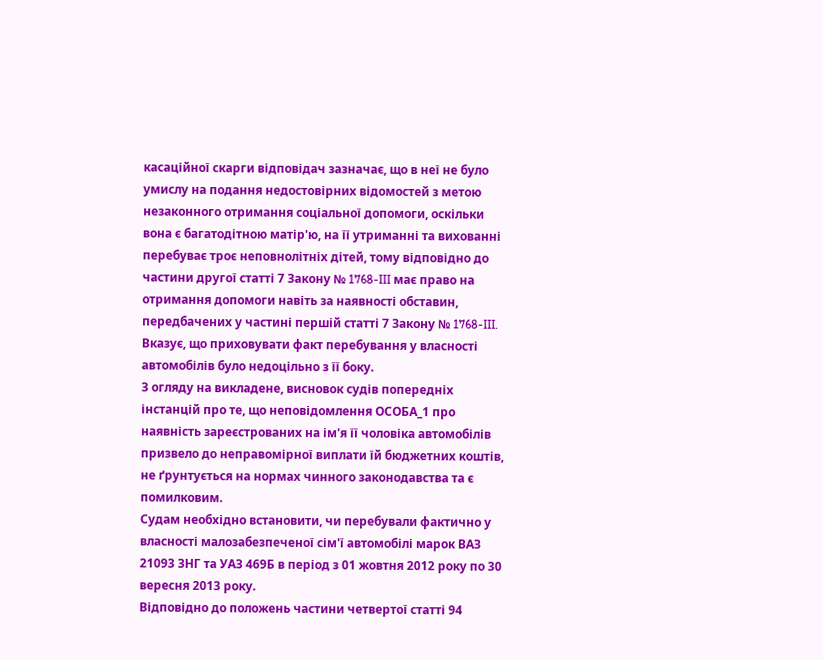касаційної скарги відповідач зазначає, що в неї не було умислу на подання недостовірних відомостей з метою незаконного отримання соціальної допомоги, оскільки вона є багатодітною матір'ю, на її утриманні та вихованні перебуває троє неповнолітніх дітей, тому відповідно до частини другої статті 7 Закону № 1768-III має право на отримання допомоги навіть за наявності обставин, передбачених у частині першій статті 7 Закону № 1768-III. Вказує, що приховувати факт перебування у власності автомобілів було недоцільно з її боку.
З огляду на викладене, висновок судів попередніх інстанцій про те, що неповідомлення ОСОБА_1 про наявність зареєстрованих на ім'я її чоловіка автомобілів призвело до неправомірної виплати їй бюджетних коштів, не ґрунтується на нормах чинного законодавства та є помилковим.
Судам необхідно встановити, чи перебували фактично у власності малозабезпеченої сім'ї автомобілі марок ВАЗ 21093 ЗНГ та УАЗ 469Б в період з 01 жовтня 2012 року по 30 вересня 2013 року.
Відповідно до положень частини четвертої статті 94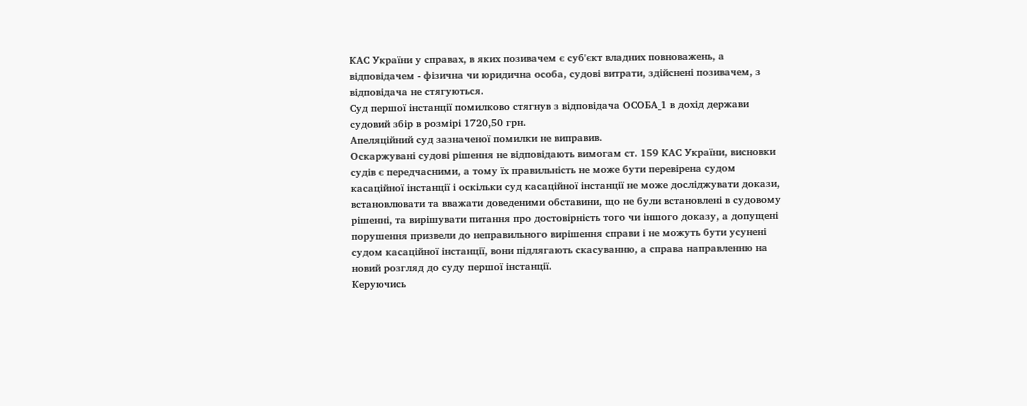КАС України у справах, в яких позивачем є суб'єкт владних повноважень, а відповідачем - фізична чи юридична особа, судові витрати, здійснені позивачем, з відповідача не стягуються.
Суд першої інстанції помилково стягнув з відповідача ОСОБА_1 в дохід держави судовий збір в розмірі 1720,50 грн.
Апеляційний суд зазначеної помилки не виправив.
Оскаржувані судові рішення не відповідають вимогам ст. 159 КАС України, висновки судів є передчасними, а тому їх правильність не може бути перевірена судом касаційної інстанції і оскільки суд касаційної інстанції не може досліджувати докази, встановлювати та вважати доведеними обставини, що не були встановлені в судовому рішенні, та вирішувати питання про достовірність того чи іншого доказу, а допущені порушення призвели до неправильного вирішення справи і не можуть бути усунені судом касаційної інстанції, вони підлягають скасуванню, а справа направленню на новий розгляд до суду першої інстанції.
Керуючись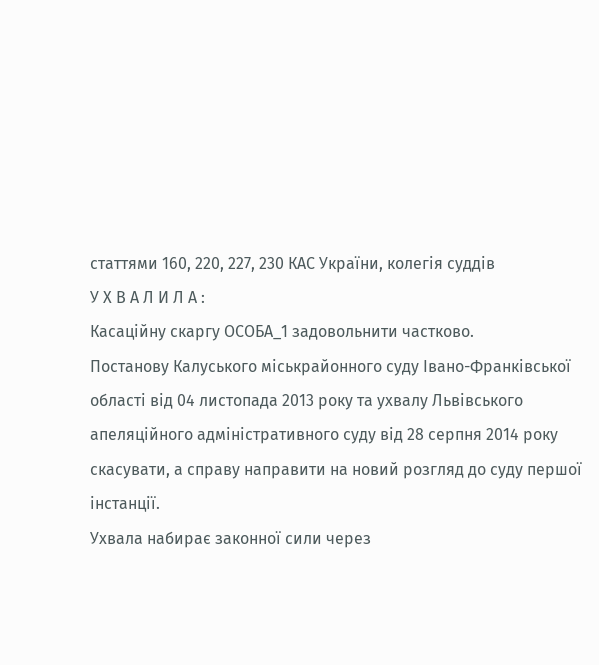статтями 160, 220, 227, 230 КАС України, колегія суддів
У Х В А Л И Л А :
Касаційну скаргу ОСОБА_1 задовольнити частково.
Постанову Калуського міськрайонного суду Івано-Франківської області від 04 листопада 2013 року та ухвалу Львівського апеляційного адміністративного суду від 28 серпня 2014 року скасувати, а справу направити на новий розгляд до суду першої інстанції.
Ухвала набирає законної сили через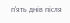п'ять днів після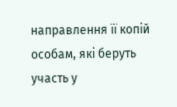направлення її копій особам, які беруть участь у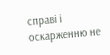справі і оскарженню не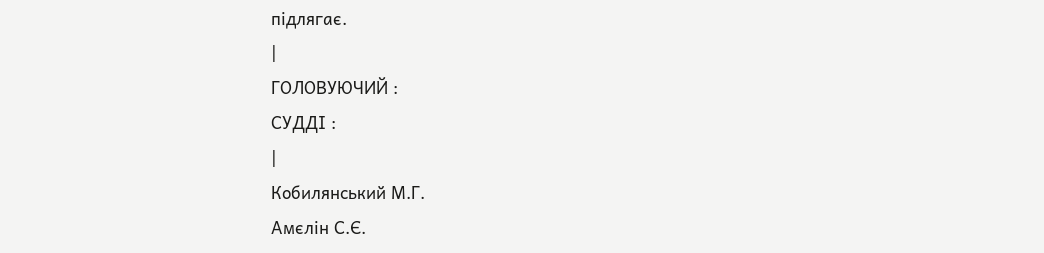підлягає.
|
ГОЛОВУЮЧИЙ :
СУДДІ :
|
Кобилянський М.Г.
Амєлін С.Є.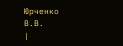Юрченко В.В.
|